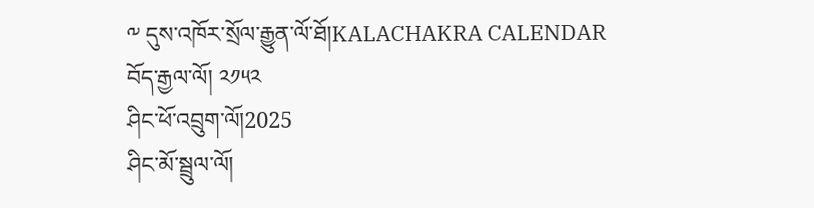༸ དུས་འཁོར་སྲོལ་རྒྱུན་ལོ་ཐོ།KALACHAKRA CALENDAR
བོད་རྒྱལ་ལོ། ༢༡༥༢
ཤིང་ཕོ་འབྲུག་ལོ།2025
ཤིང་མོ་སྦྲུལ་ལོ།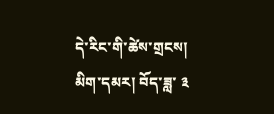དེ་རིང་གི་ཚེས་གྲངས།
མིག་དམར། བོད་ཟླ་ ༣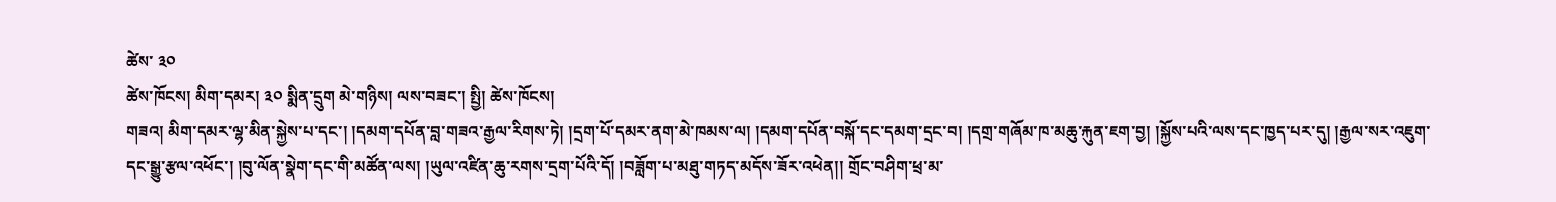ཚེས་ ༣༠
ཚེས་ཁོངས། མིག་དམར། ༣༠ སྨིན་དྲུག མེ་གཉིས། ལས་བཟང་། སྤྱི། ཚེས་ཁོངས།
གཟའ། མིག་དམར་ལྷ་མིན་སྐྱེས་པ་དང་། །དམག་དཔོན་བླ་གཟའ་རྒྱལ་རིགས་ཏེ། །དྲག་པོ་དམར་ནག་མེ་ཁམས་ལ། །དམག་དཔོན་བསྐོ་དང་དམག་དྲང་བ། །དགྲ་གཞོམ་ཁ་མཆུ་རྐུན་ཇག་བྱ། །སྐྱོས་པའི་ལས་དང་ཁྱད་པར་དུ། །རྒྱལ་སར་འཇུག་དང་སྒྱུ་རྩལ་འཕོང་། །བུ་ལོན་སྣེག་དང་གི་མཚོན་ལས། །ཡུལ་འཛིན་ཆུ་རགས་དྲག་པོའི་དོ། །བཟློག་པ་མཐུ་གཏད་མདོས་ཟོར་འཕེན།། གྲོང་བཤིག་ཕྲ་མ་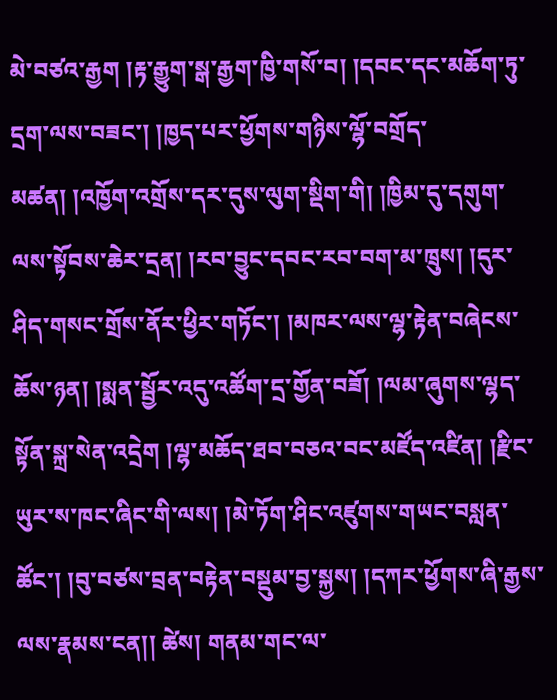མེ་བཙའ་རྒྱག །རྟ་རྒྱུག་སྒ་རྒྱག་ཁྱི་གསོ་བ། །དབང་དང་མཆོག་ཏུ་དྲག་ལས་བཟང་། །ཁྱད་པར་ཕྱོགས་གཉིས་ལྷོ་བགྲོད་མཚན། །འཁྱོག་འགྲོས་དར་དུས་ལུག་སྡིག་གི། །ཁྱིམ་དུ་དགུག་ལས་སྟོབས་ཆེར་དྲན། །རབ་བྱུང་དབང་རབ་བག་མ་ཁྲུས། །དུར་ཤིད་གསང་གྲོས་ནོར་ཕྱིར་གཏོང་། །མཁར་ལས་ལྷ་རྟེན་བཞེངས་ཆོས་ཉན། །སྨན་སྦྱོར་འདུ་འཚོག་དྲ་གྱོན་བཟོ། །ལམ་ཞུགས་ལྷད་སྟོན་སྐྲ་སེན་འདྲེག །ལྷ་མཆོད་ཐབ་བཅའ་བང་མཛོད་འཛིན། །རྫིང་ཡུར་ས་ཁང་ཞིང་གི་ལས། །མེ་ཏོག་ཤིང་འཛུགས་གཡང་བསླན་ཚོང་། །བུ་བཙས་བྲན་བརྟེན་བསྡུམ་བྱ་སྐྱས། །དཀར་ཕྱོགས་ཞི་རྒྱས་ལས་རྣམས་ངན།། ཚེས། གནམ་གང་ལ་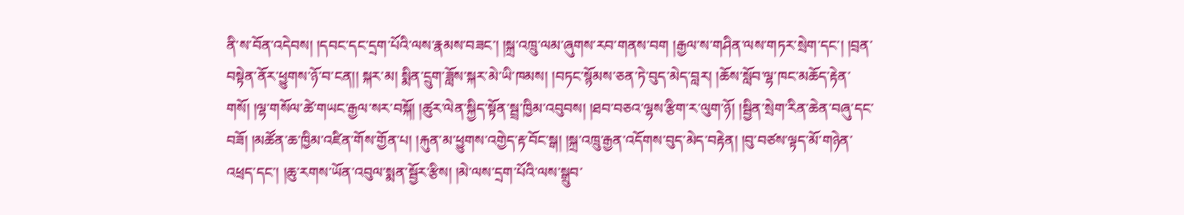ནི་ས་བོན་འདེབས། །དབང་དང་དྲག་པོའི་ལས་རྣམས་བཟང་། །སྐྲ་འཁྲུ་ལམ་ཞུགས་རབ་གནས་བག །རྒྱལ་ས་གཤིན་ལས་གཏར་སྲེག་དང་། །བྲན་བསྟེན་ནོར་ཕྱུགས་ཉོ་བ་ངན།། སྐར་མ། སྨིན་དྲུག་ཟློས་སྐར་མེ་ཡི་ཁམས། །བཏང་སྙོམས་ཅན་ཏེ་བུད་མེད་བླར། །ཆོས་སློབ་ལྷ་ཁང་མཆོད་རྟེན་གསོ། །ལྷ་གསོལ་ཚེ་གཡང་རྒྱལ་སར་བསྐོ། །ཚུར་ལེན་སྐྱིད་སྟོན་སྦྲ་ཁྱིམ་འབུབས། །ཐབ་བཅའ་ལྷས་རྩིག་ར་ལུག་ཉོ། །སྦྱིན་སྲེག་རིན་ཆེན་བཞུ་དང་བཟོ། །མཚོན་ཆ་ཁྱིམ་འཛིན་གོས་གྱོན་པ། །རྐུན་མ་ཕྱུགས་འགྱེད་རྟ་བོང་སྒ། །སྐྲ་འཁྲུ་རྒྱན་འདོགས་བུད་མེད་བརྟེན། །བུ་བཙས་ལྟད་མོ་གཉེན་འཕྲད་དང་། །ཆུ་རགས་ཡོན་འབུལ་སྨན་སྦྱོར་རྩིས། །མེ་ལས་དྲག་པོའི་ལས་སྒྲུབ་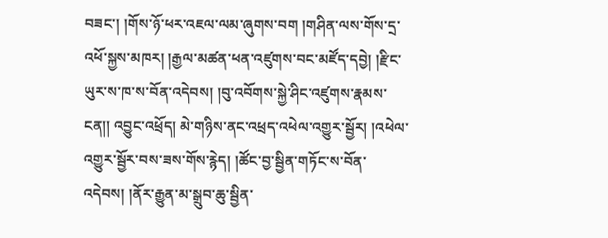བཟང་། །གོས་ཉོ་ཕར་འཇལ་ལམ་ཞུགས་བག །གཤིན་ལས་གོས་དྲ་འཕོ་སྐྱས་མཁར། །རྒྱལ་མཚན་ཕན་འཛུགས་བང་མཛོད་དབྱེ། །རྫིང་ཡུར་ས་ཁ་ས་བོན་འདེབས། །བུ་འབོགས་སྐྱེ་ཤིང་འཛུགས་རྣམས་ངན།། འབྱུང་འཕྲོད། མེ་གཉིས་ནང་འཕྲད་འཕེལ་འགྱུར་སྦྱོར། །འཕེལ་འགྱུར་སྦྱོར་བས་ཟས་གོས་རྙེད། །ཚོང་བྱ་སྦྱིན་གཏོང་ས་བོན་འདེབས། །ནོར་རྒྱུན་མ་སྒྲུབ་ཆུ་སྦྱིན་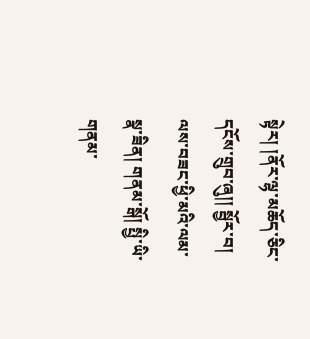སྟེར། །ནོར་ལྷ་མཆོད་ཅིང་དངོས་གྲུབ་ཞུ།། སྦྱོར་བ། ལས་བཟང་ཕྱི་མའི་ལམ་སྣ་ཟིན། གནམ་སྒོ། སྤྱི་ཡི་གནམ་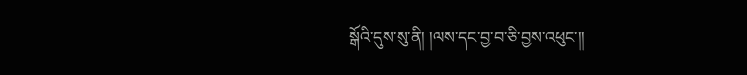སྒོའི་དུས་སུ་ནི། །ལས་དང་བྱ་བ་ཅི་བྱས་འཕུང་།།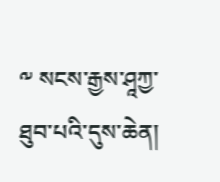༸ སངས་རྒྱས་ཤཱཀྱ་ཐུབ་པའི་དུས་ཆེན།